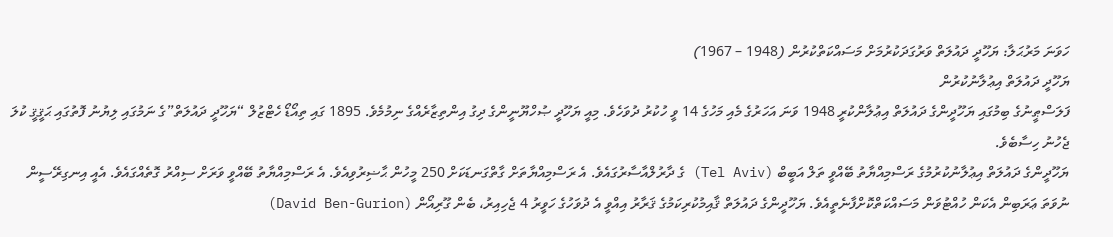ހަވަނަ މަރުޙަލާ: ޔަހޫދީ ދައުލަތް ވަރުގަދަކުރުމަށް މަސައްކަތްކުރުން (1948 – 1967)
ޔަހޫދީ ދައުލަތް އިޢުލާނުކުރުން
ފަލަސްޠީނުގެ ބިމުގައި ޔަހޫދީންގެ ދައުލަތް އިޢުލާންކުރީ 1948 ވަނަ އަހަރުގެ މެއި މަހުގެ 14 ވީ ހުކުރު ދުވަހެވެ. މިއީ ޔަހޫދީ ޞުހްޔޫނީންގެ ދިގު އިންތިޒާރެއްގެ ނިމުމެވެ. 1895 ގައި ތިއޯޑޯ ހެޓްޒުލް “ޔަހޫދީ ދައުލަތް”ގެ ނަމުގައި ލިޔުނު ފޮތުގައި ޙަޤީޤީ ކުލަ ޖެހުނު ހިސާބެވެ.
ޔަހޫދީންގެ ދައުލަތް އިޢުލާނުކުރުމުގެ ރަސްމިއްޔާތު ބޭއްވީ ތަލް އަބީބް (Tel Aviv) ގެ ދާރުލްއާސާރުގައެވެ. އެ ރަސްމިއްޔާތަށް ގާތްގަނޑަކަށް 250 މީހުން ޙާޟިރުވިއެވެ. އެ ރަސްމިއްޔާތު ބޭއްވީ ވަރަށް ސިއްރު ގޮތެއްގައެވެ. އެއީ އިނގިރޭސީން ނުވަތަ ޢަރަބިން އެކަން ހުއްޓުވަން މަސައްކަތްކޮށްފާނެތީއެވެ. ޔަހޫދީންގެ ދައުލަތް ޤާއިމުކުރިކަމުގެ ޤަރާރު އިއްވީ އެ ދުވަހުގެ ހަވީރު 4 ޖެހިއިރު، ބެން ގޫރިއޯން (David Ben-Gurion)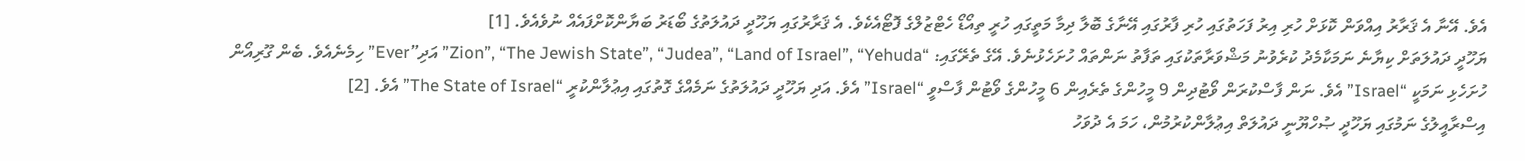އެވެ. އޭނާ އެ ޤަރާރު އިއްވަން ކޮޅަށް ހުރި އިރު ފަހަތުގައި ހުރި ފާރުގައި އޭނާގެ ބޮލާ ދިމާ މަތީގައި ހުރީ ތިއޯޑޯ ހެޓްޒުލްގެ ފޮޓޯއެކެވެ. އެ ޤަރާރުގައި ޔަހޫދީ ދައުލަތުގެ ބޯޑަރު ބަޔާންކޮށްފައެއް ނުވެއެވެ. [1]
ޔަހޫދީ ދައުލަތަށް ކިޔާނެ ނަމަކާމެދު ކުރެވުނު މަޝްވަރާތަކުގައި ތަފާތު ނަންތައް ހުށަހެޅުނެވެ. އޭގެ ތެރޭގައި: “Zion”, “The Jewish State”, “Judea”, “Land of Israel”, “Yehuda” އަދި”Ever” ހިމެނެއެވެ. ބެން ގޫރިއޯން ހުށަހެޅި ނަމަކީ “Israel” އެވެ. ނަން ފާސްކުރަން ވޯޓުދިން 9 މީހުންގެ ތެރެއިން 6 މީހުންގެ ވޯޓުން ފާސްވީ “Israel” އެވެ. އަދި ޔަހޫދީ ދައުލަތުގެ ނަމެއްގެ ގޮތުގައި އިޢުލާންކުރީ “The State of Israel” އެވެ. [2]
އިސްރާއީލުގެ ނަމުގައި ޔަހޫދީ ޞުހްޔޫނީ ދައުލަތް އިޢުލާންކުރުމުން، ހަމަ އެ ދުވަހު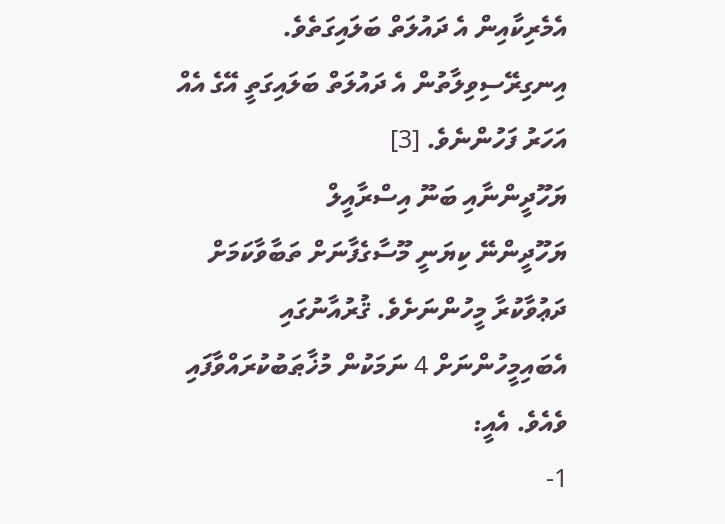އެމެރިކާއިން އެ ދައުލަތް ބަލައިގަތެވެ. އިނގިރޭސިވިލާތުން އެ ދައުލަތް ބަލައިގަތީ އޭގެ އެއް އަހަރު ފަހުންނެވެ. [3]
ޔަހޫދީންނާއި ބަނޫ އިސްރާއީލް
ޔަހޫދީންނޭ ކިޔަނީ މޫސާގެފާނަށް ތަބާވާކަމަށް ދަޢުވާކުރާ މީހުންނަށެވެ. ޤުރުއާނުގައި އެބައިމީހުންނަށް 4 ނަމަކުން މުޚާޠަބުކުރައްވާފައި ވެއެވެ. އެއީ:
1-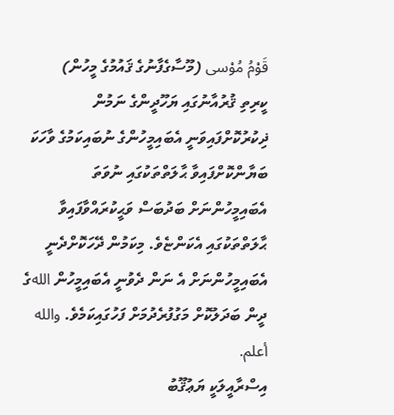قَوْمُ مُوْسى (މޫސާގެފާނުގެ ޤައުމުގެ މީހުން)
ކީރިތި ޤުރުއާނުގައި ޔަހޫދީންގެ ނަމުން ޛިކުރުކޮށްފައިވަނީ އެބައިމީހުންގެ ނުބައިކަމުގެ ވާހަކަ ބަޔާންކޮށްފައިވާ ޙާލަތްތަކުގައި ނުވަތަ އެބައިމީހުންނަށް ބަދުބަސް ވަޙީކުރައްވާފައިވާ ޙާލަތްތަކުގައި އެކަންޏެވެ. މިކަމުން ދޭހަކޮށްދެނީ އެބައިމީހުންނަށް އެ ނަން ދެވުނީ އެބައިމީހުން اللهގެ ދީން ބަދަލުކޮށް މަގުފުރެދުމަށް ފަހުގައިކަމެވެ. والله أعلم.
އިސްރާއީލަކީ ޔަޢުޤޫބު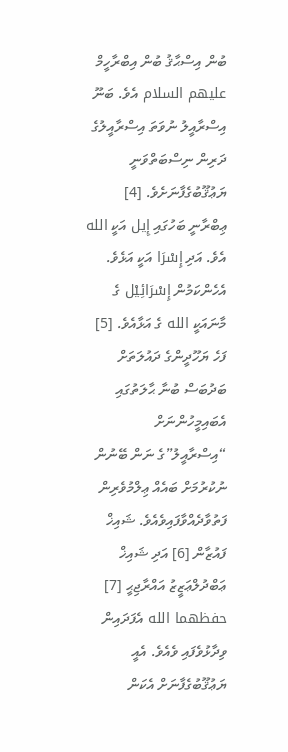ބުން އިސްޙާޤު ބުން އިބްރާހީމް عليهم السلام އެވެ. ބަނޫ އިސްރާއީލު ނުވަތަ އިސްރާއީލުގެ ދަރިން ނިސްބަތްވަނީ ޔަޢުޤޫބުގެފާނަށެވެ. [4] ޢިބްރާނީ ބަހުގައި إِيل އަކީ الله އެވެ. އަދި إِسْرَا އަކީ އަޅެވެ. އެހެންކަމުން إِسْرَائِيْل ގެ މާނައަކީ الله ގެ އަޅާއެވެ. [5]
ފަހެ ޔަހޫދީންގެ ދައުލަތަށް ބަދުބަސް ބުނާ ޙާލަތުގައި އެބައިމީހުންނަށް “އިސްރާއީލު”ގެ ނަން ބޭނުން ނުކުރުމަށް ބައެއް ޢިލްމުވެރިން ފަތުވާދެއްވާފައިވެއެވެ. ޝައިޚް ފައުޒާން [6] އަދި ޝައިޚް ޢަބްދުލްޢަޒީޒު އައްރާޖިޙީ [7] حفظهما الله އެފަދައިން ވިދާޅުވެފައި ވެއެވެ. އެއީ ޔަޢުޤޫބުގެފާނަށް އެކަން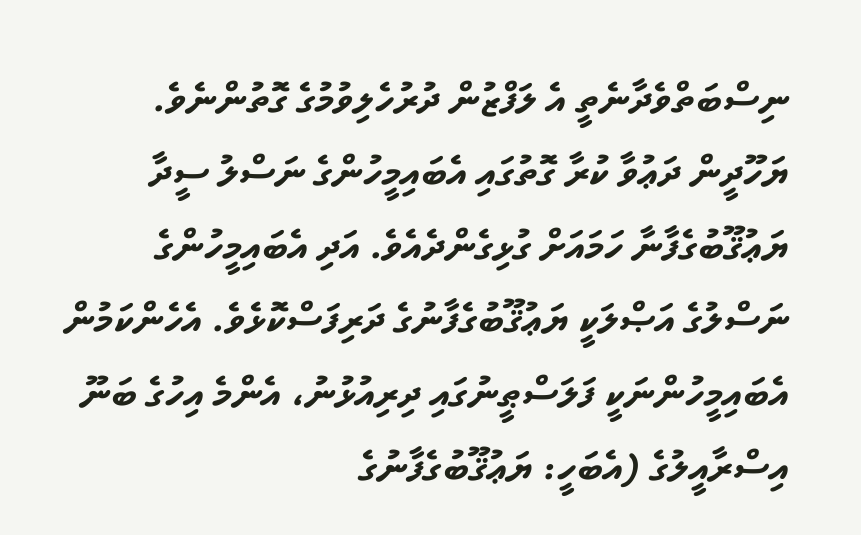ނިސްބަތްވެދާނެތީ އެ ލަފްޒުން ދުރުހެލިވުމުގެ ގޮތުންނެވެ.
ޔަހޫދީން ދަޢުވާ ކުރާ ގޮތުގައި އެބައިމީހުންގެ ނަސްލު ސީދާ ޔަޢުޤޫބުގެފާނާ ހަމައަށް ގުޅިގެންދެއެވެ. އަދި އެބައިމީހުންގެ ނަސްލުގެ އަޞްލަކީ ޔަޢުޤޫބުގެފާނުގެ ދަރިފަސްކޮޅެވެ. އެހެންކަމުން އެބައިމީހުންނަކީ ފަލަސްޠީނުގައި ދިރިއުޅުނު، އެންމެ އިހުގެ ބަނޫ އިސްރާއީލުގެ (އެބަހީ: ޔަޢުޤޫބުގެފާނުގެ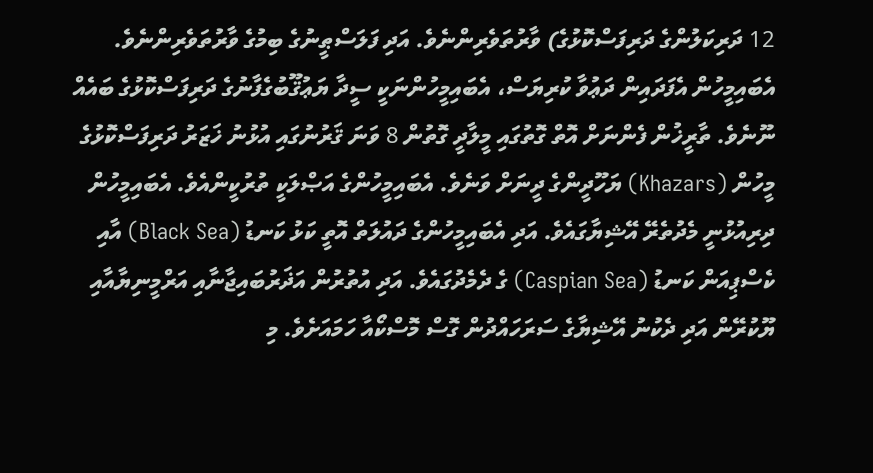12 ދަރިކަލުންގެ ދަރިފަސްކޮޅުގެ) ވާރުތަވެރިންނެވެ. އަދި ފަލަސްޠީނުގެ ބިމުގެ ވާރުތަވެރިންނެވެ.
އެބައިމީހުން އެފަދައިން ދަޢުވާ ކުރިޔަސް، އެބައިމީހުންނަކީ ސީދާ ޔަޢުޤޫބުގެފާނުގެ ދަރިފަސްކޮޅުގެ ބައެއް ނޫނެވެ. ތާރީޚުން ފެންނަށް އޮތް ގޮތުގައި މީލާދީ ގޮތުން 8 ވަނަ ޤަރުނުގައި އުޅުނު ޚަޒަރު ދަރިފަސްކޮޅުގެ މީހުން (Khazars) ޔަހޫދީންގެ ދީނަށް ވަނެވެ. އެބައިމީހުންގެ އަޞްލަކީ ތުރުކީންއެވެ. އެބައިމީހުން ދިރިއުޅުނީ މެދުތެރޭ އޭޝިޔާގައެވެ. އަދި އެބައިމީހުންގެ ދައުލަތް އޮތީ ކަޅު ކަނޑު (Black Sea) އާއި ކެސްޕިއަން ކަނޑު (Caspian Sea) ގެ ދެމެދުގައެވެ. އަދި އުތުރުން އަޛަރުބައިޖާނާއި އަރްމީނިޔާއާއި ޔޫކުރޭން އަދި ދެކުނު އޭޝިޔާގެ ސަރަހައްދުން ގޮސް މޮސްކޯއާ ހަމައަށެވެ. މި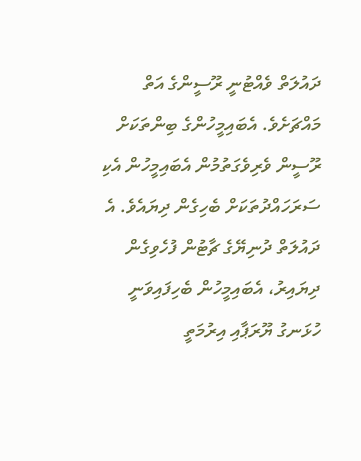ދައުލަތް ވެއްޓުނީ ރޫސީންގެ އަތް މައްޗަށެވެ. އެބައިމީހުންގެ ބިންތަކަށް ރޫސީން ވެރިވެގަތުމުން އެބައިމީހުން އެކި ސަރަހައްދުތަކަށް ބެހިގެން ދިޔައެވެ. އެ ދައުލަތް ދުނިޔޭގެ ޗާޓުން ފުހެވިގެން ދިޔައިރު، އެބައިމީހުން ބެހިފައިވަނީ ހުޅަނގު ޔޫރަޕާއި އިރުމަތީ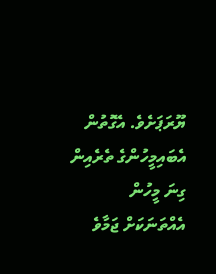ޔޫރަޕަށެވެ. އެގޮތުން އެބައިމީހުންގެ ތެރެއިން ގިނަ މީހުން އެއްތަނަކަށް ޖަމާވެ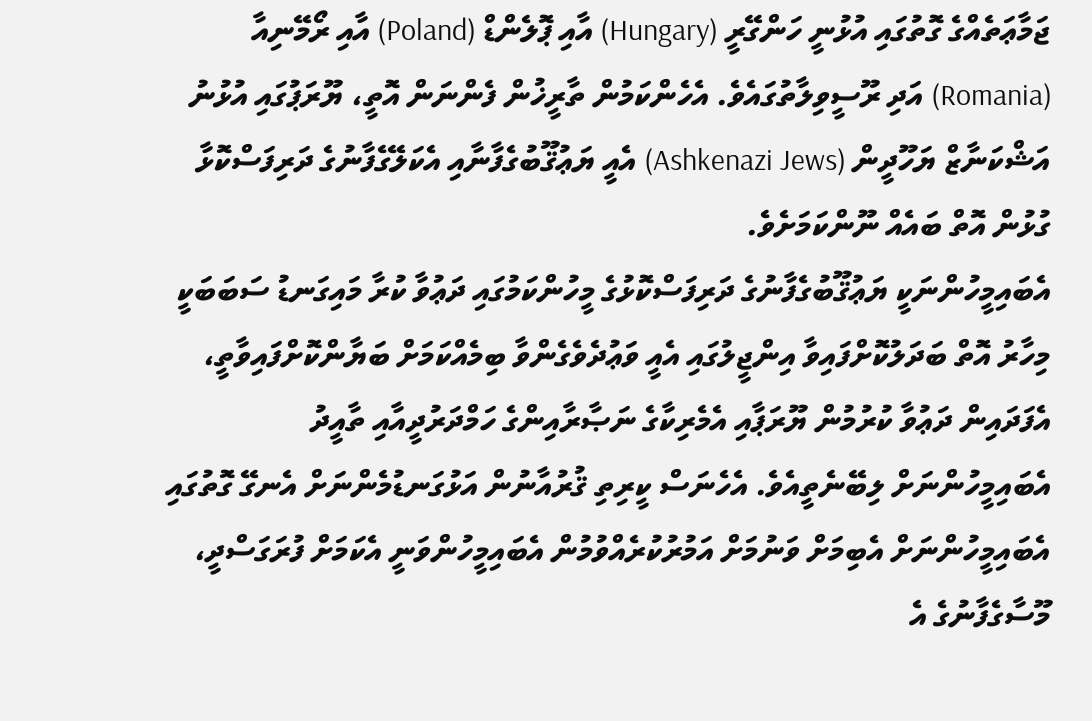ޖަމާޢަތެއްގެ ގޮތުގައި އުޅުނީ ހަންގޭރީ (Hungary) އާއި ޕޮލެންޑް (Poland) އާއި ރޯމޭނިއާ (Romania) އަދި ރޫސީވިލާތުގައެވެ. އެހެންކަމުން ތާރީޚުން ފެންނަން އޮތީ، ޔޫރަޕުގައި އުޅުނު އަޝްކަނާޒް ޔަހޫދީން (Ashkenazi Jews) އެއީ ޔަޢުޤޫބުގެފާނާއި އެކަލޭގެފާނުގެ ދަރިފަސްކޮޅާ ގުޅުން އޮތް ބައެއް ނޫންކަމަށެވެ.
އެބައިމީހުންނަކީ ޔަޢުޤޫބުގެފާނުގެ ދަރިފަސްކޮޅުގެ މީހުންކަމުގައި ދަޢުވާ ކުރާ މައިގަނޑު ސަބަބަކީ މިހާރު އޮތް ބަދަލުކޮށްފައިވާ އިންޖީލުގައި އެއީ ވަޢުދެވެގެންވާ ބިމެއްކަމަށް ބަޔާންކޮށްފައިވާތީ، އެފަދައިން ދަޢުވާ ކުރުމުން ޔޫރަޕާއި އެމެރިކާގެ ނަޞާރާއިންގެ ހަމްދަރުދީއާއި ތާއީދު އެބައިމީހުންނަށް ލިބޭނެތީއެވެ. އެހެނަސް ކީރިތި ޤުރުއާނުން އަޅުގަނޑުމެންނަށް އެނގޭ ގޮތުގައި އެބައިމީހުންނަށް އެބިމަށް ވަނުމަށް އަމުރުކުރެއްވުމުން އެބައިމީހުންވަނީ އެކަމަށް ފުރަގަސްދީ، މޫސާގެފާނުގެ އެ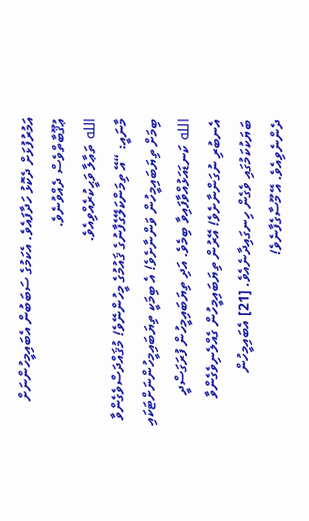އަމުރުފުޅަށް ދެކޮޅު ހަދާފައެވެ. އެކަމުގެ ސަބަބުން އެބައިމީހުންނަށް ޢުޤޫބާތްވެސް ދެއްވުނެވެ.
الله ތަޢާލާ ވަޙީކުރެއްވިއެވެ.
މާނައީ: “އޭ ތިމަންކަލޭގެފާނުގެ ޤައުމުގެ މީހުންނޭވެ! މުޤައްދަސްވެގެންވާ ބިމަށް ތިޔަބައިމީހުން ވަންނާށެވެ! އެ ބިމަކީ ތިޔަބައިމީހުންނަށްޓަކައި الله ކަނޑައަޅުއްވާފައިވާ ބިމެވެ. އަދި ތިޔަބައިމީހުން ފުރަގަސްދީ އެނބުރި ނުގަންނާށެވެ! އޭރުން ތިޔަބައިމީހުން ގެއްލެނިވެގެންވާ ބަޔަކުކަމުގައި ވެގެން ހިނގައިދާނެއެވެ. [21] އެބައިމީހުން ދެންނެވިއެވެ. އޭ މޫސާގެފާނެވެ!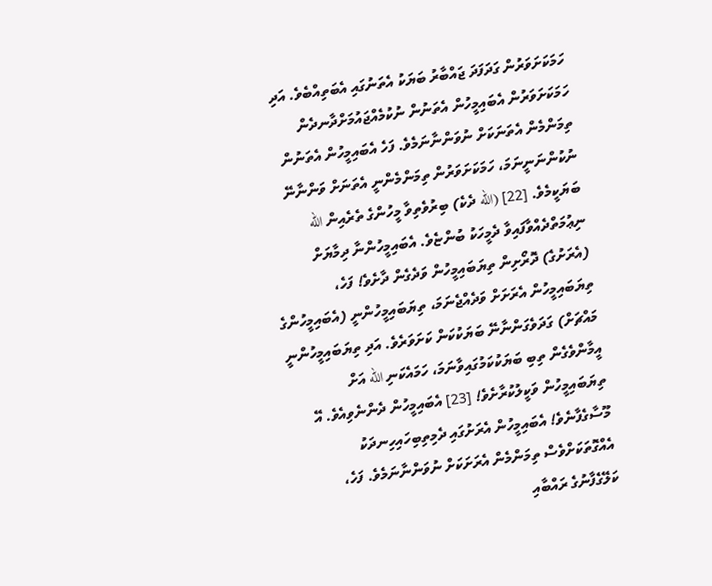ހަމަކަށަވަރުން ގަދަފަދަ ޖައްބާރު ބަޔަކު އެތަނުގައި އެބަތިއްބެވެ. އަދި ހަމަކަށަވަރުން އެބައިމީހުން އެތަނުން ނުކުމެއްޖައުމަށްދާނދެން ތިމަންމެން އެތަނަކަށް ނުވަންނާނަމެވެ. ފަހެ އެބައިމީހުން އެތަނުން ނުކުންނަނީނަމަ، ހަމަކަށަވަރުން ތިމަންމެންނީ އެތަނަށް ވަންނާނޭ ބަޔަކީމެވެ. [22] (الله ދެކެ) ބިރުވެތިވާ މީހުންގެ ތެރެއިން الله ނިޢުމަތްދެއްވާފައިވާ ދެމީހަކު ބުންޏެވެ. އެބައިމީހުންނާ ދިމާޔަށް (އެރަށުގެ) ދޮރޯށިން ތިޔަބައިމީހުން ވަދެގެން ދާށެވެ! ފަހެ، ތިޔަބައިމީހުން އެރަށަށް ވަދެއްޖެނަމަ، ތިޔަބައިމީހުންނީ (އެބައިމީހުންގެ މައްޗަށް) ގަދަވެގަންނާނޭ ބަޔަކުކަން ކަށަވަރެވެ. އަދި ތިޔަބައިމީހުންނީ އީމާންވެގެން ތިބި ބަޔަކުކަމުގައިވާނަމަ، ހަމައެކަނި الله އަށް ތިޔަބައިމީހުން ވަކީލުކުރާށެވެ! [23] އެބައިމީހުން ދެންނެވިއެވެ. އޭ މޫސާގެފާނެވެ! އެބައިމީހުން އެރަށުގައި ދެމިތިބިހައިހިނދަކު އެއްގޮތަކަށްވެސް ތިމަންމެން އެރަށަކަށް ނުވަންނާނަމެވެ. ފަހެ، ކަލޭގެފާނުގެ ރައްބާއި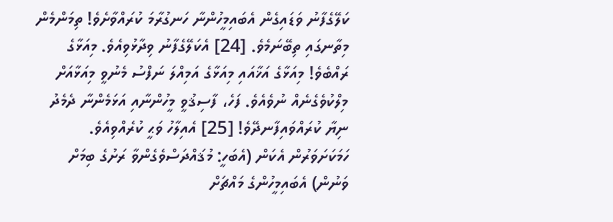ކަލޭގެފާނު ވަޑައިގެން އެބައިމީހުންނާ ހަނގުރާމަ ކުރައްވާށެވެ! ތިމަންމެން މިތާނގައި ތިބޭނަމެވެ. [24] އެކަލޭގެފާނު ވިދާޅުވިއެވެ. މިއަޅާގެ ރައްބެވެ! މިއަޅާގެ އަޚާއައި މިއަޅާގެ އަމިއްލަ ނަފްސު މެނުވީ މިއަޅާއަށް މިލްކުވެގެނެއް ނުވެއެވެ. ފަހެ، ފާސިޤުވީ މީހުންނާއި އަޅަމެންނާ ދެމެދު ނިޔާ ކުރައްވައިފާނދޭވެ! [25] އެއިލާހު ވަޙީ ކުރެއްވިއެވެ. ހަމަކަށަވަރުން އެކަން (އެބަހީ: މުޤައްދަސްވެގެންވާ ރަށުގެ ބިމަށް ވަނުން) އެބައިމީހުންގެ މައްޗަށް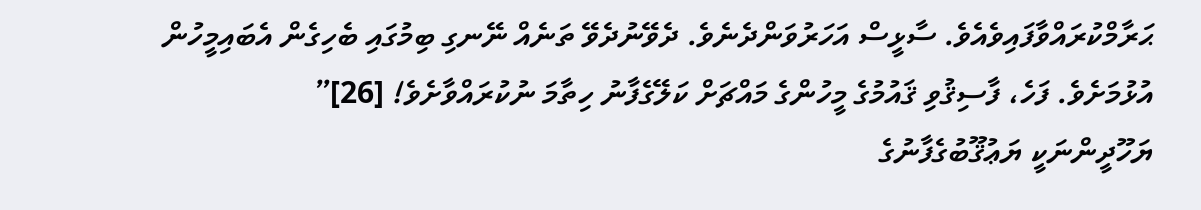ޙަރާމްކުރައްވާފައިވެއެވެ. ސާޅީސް އަހަރުވަންދެނެވެ. ދެވޭނުދެވޭ ތަނެއް ނޭނގި ބިމުގައި ބެހިގެން އެބައިމީހުން އުޅުމަށެވެ. ފަހެ، ފާސިޤުވި ޤައުމުގެ މީހުންގެ މައްޗަށް ކަލޭގެފާނު ހިތާމަ ނުކުރައްވާށެވެ! [26]”
ޔަހޫދީންނަކީ ޔަޢުޤޫބުގެފާނުގެ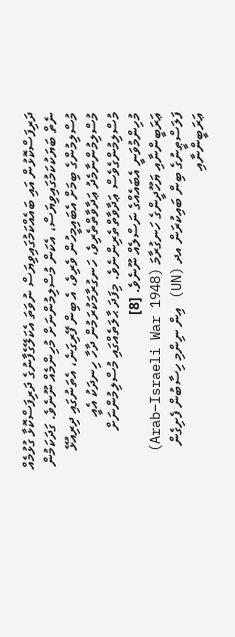ދަރިފަސްކޮޅުން އައި ބައެއްކަމުގައިވިޔަސް ނުވަތަ އެކަލޭގެފާނުގެ ދަރިފަސްކޮޅާ ގުޅުމެއް ނެތް ބަޔަކުކަމުގައިވިޔަސް، އެކަން މުސްލިމުންނަށް މުހިންމެއް ނޫނެވެ. ގަދަކަމުން މުސްލިމުންގެ ބިމަށް އެބައިމީހުން ވެރިވެ، އެ ބިން ފޭރިގަނެ، އެތަނުގައި ދިރިއުޅޭ މުސްލިމުންނާމެދު ޢަދާވާތްތެރިވެ، ހަނގުރާމަކުރަމުން ދާހާ ހިނދަކު އެއީ މުސްލިމުންގެވެސް ޢަދާވާތްތެރިންނެވެ. މިފަދަ ޙާލަތެއްގައި މުސްލިމުންނަށް މުހިންމުވަނީ އެބައެއްގެ ނަސްލެއް ނޫނެވެ. [8]
ޢަރަބީންނާއި ޔަހޫދީންގެ ހަނގުރާމަ (Arab–Israeli War 1948)
ފަލަސްޠީނުގެ ބިން ބައިކުރަން އދ (UN) އިން ނިންމި ހިސާބުން ފެށިގެން ޢަރަބީންނާއި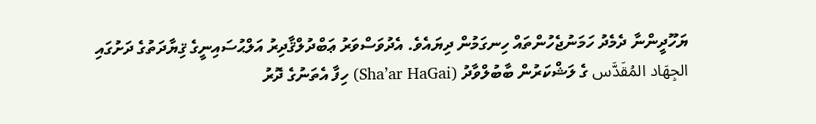ޔަހޫދީންނާ ދެމެދު ހަމަނުޖެހުންތައް ހިނގަމުން ދިޔައެވެ. އެދުވަސްވަރު ޢަބްދުލްޤާދިރު އަލްޙުސައިނީގެ ޤިޔާދަތުގެ ދަށުގައި الجِهَاد المُقَدَّس ގެ ލަޝްކަރުން ބާބުލްވާދު (Sha’ar HaGai) ހިފާ އެތަނުގެ ދޮރު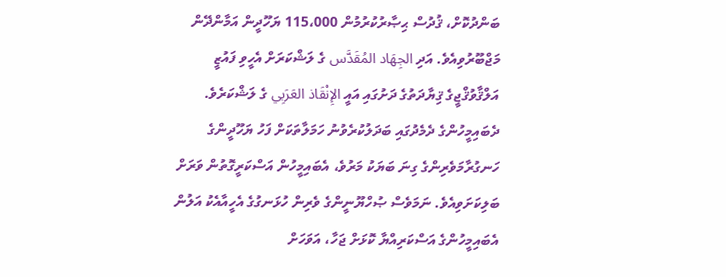ބަންދުކޮށް، ޤުދުސް ޙިޞާރުކުރުމުން 115،000 ޔަހޫދީން އަމާންދޭން މަޖްބޫރުވިއެވެ. އަދި الجِهَاد المُقَدَّس ގެ ލަޝްކަރަށް އެހީވި ފައުޒީ އަލްޤާވުޤްޖީގެ ޤިޔާދަތުގެ ދަށުގައި އައީ الإِنْقَاذ العَرَبِي ގެ ލަޝްކަރެވެ. ދެބައިމީހުންގެ ދެމެދުގައި ބަދަލުކުރެވުނު ހަމަލާތަކަށް ފަހު ޔަހޫދީންގެ ހަނގުރާމަވެރިންގެ ގިނަ ބަޔަކު މަރުވެ، އެބައިމީހުން އަސްކަރީގޮތުން ވަރަށް ބަލިކަށަވިއެވެ. ނަމަވެސް ޞުހްޔޫނީންގެ ވެރިން ހުޅަނގުގެ އެހީއާއެކު އަލުން އެބައިމީހުންގެ އަސްކަރިއްޔާ ކޮޅަށް ޖަހާ، އަވަހަށް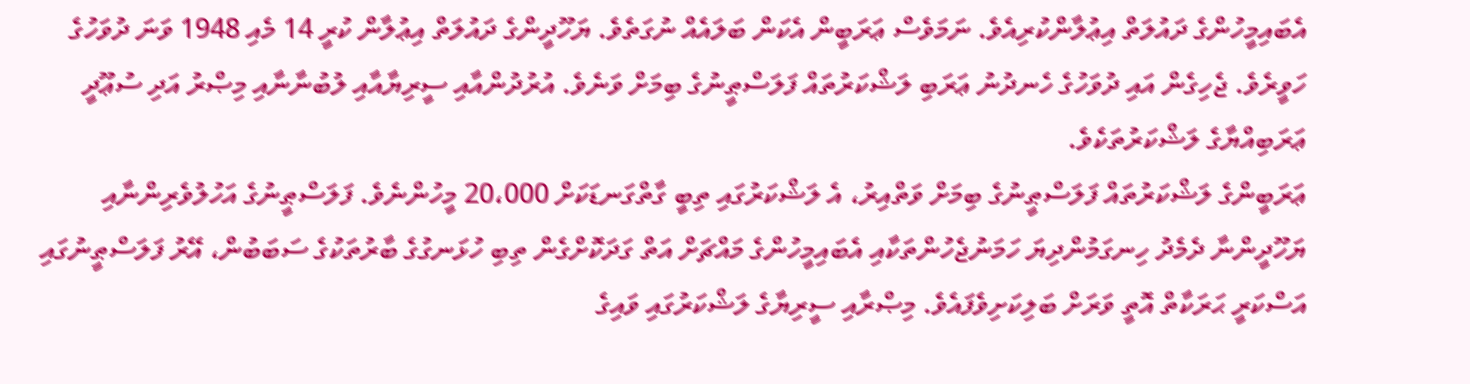އެބައިމީހުންގެ ދައުލަތް އިޢުލާންކުރިއެވެ. ނަމަވެސް ޢަރަބީން އެކަން ބަލައެއް ނުގަތެވެ. ޔަހޫދީންގެ ދައުލަތް އިޢުލާން ކުރީ 14 މެއި 1948 ވަނަ ދުވަހުގެ ހަވީރެވެ. ޖެހިގެން އައި ދުވަހުގެ ހެނދުނު ޢަރަބި ލަޝްކަރުތައް ފަލަސްޠީނުގެ ބިމަށް ވަނެވެ. އުރުދުންއާއި ސީރިޔާއާއި ލުބުނާނާއި މިޞްރު އަދި ސުޢޫދީ ޢަރަބިއްޔާގެ ލަޝްކަރުތަކެވެ.
ޢަރަބީންގެ ލަޝްކަރުތައް ފަލަސްޠީނުގެ ބިމަށް ވަތްއިރު، އެ ލަޝްކަރުގައި ތިބީ ގާތްގަނޑަކަށް 20،000 މީހުންނެވެ. ފަލަސްޠީނުގެ އަހުލުވެރިންނާއި ޔަހޫދީންނާ ދެމެދު ހިނގަމުންދިޔަ ހަމަނުޖެހުންތަކާއި އެބައިމީހުންގެ މައްޗަށް އަތް ގަދަކޮށްގެން ތިބި ހުޅަނގުގެ ބާރުތަކުގެ ސަބަބުން، އޭރު ފަލަސްޠީނުގައި އަސްކަރީ ޙަރަކާތް އޮތީ ވަރަށް ބަލިކަށިވެފައެވެ. މިޞްރާއި ސީރިޔާގެ ލަޝްކަރުގައި ވައިގެ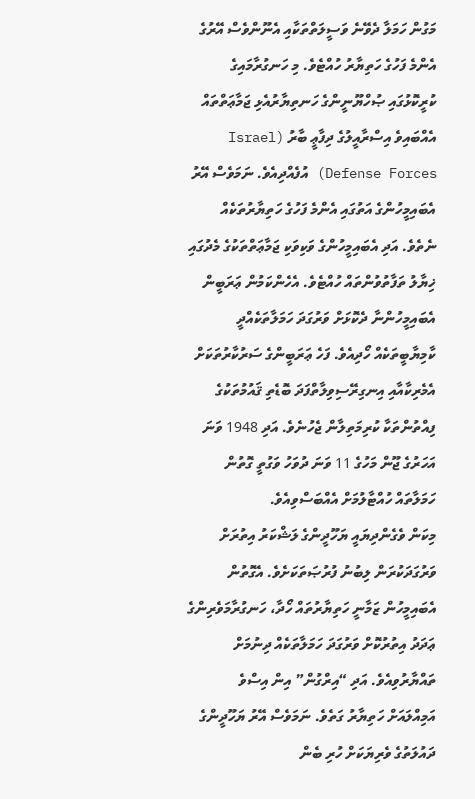މަގުން ހަމަލާ ދެވޭނެ ވަސީލަތްތަކާއި އެނޫންވެސް އޭރުގެ އެންމެ ފަހުގެ ހަތިޔާރު ހުއްޓެވެ. މި ހަނގުރާމައިގެ ކުރީކޮޅުގައި ޞުހްޔޫނީންގެ ހަނތިޔާރުއެޅި ޖަމާޢަތްތައް އެއްބައިވެ އިސްރާއީލުގެ ދިފާޢީ ބާރު (Israel Defense Forces) އުފެއްދިއެވެ. ނަމަވެސް އޭރު އެބައިމީހުންގެ އަތުގައި އެންމެ ފަހުގެ ހަތިޔާރުތަކެއް ނެތެވެ. އަދި އެބައިމީހުންގެ ވަކިވަކި ޖަމާޢަތްތަކުގެ މެދުގައި ޚިޔާލު ތަފާތުވުންތައް ހުއްޓެވެ. އެހެންކަމުން ޢަރަބީން އެބައިމީހުންނާ ދެކޮޅަށް ވަރުގަދަ ހަމަލާތަކެއްދީ ކާމިޔާބީތަކެއް ހޯދިއެވެ. ފަހެ ޢަރަބީންގެ ސަރުކާރުތަކަށް އެމެރިކާއާއި އިނގިރޭސިވިލާތްފަދަ ބޮޑެތި ޤައުމުތަކުގެ ފިއްތުންތަކާ ކުރިމަތިލާން ޖެހުނެވެ. އަދި 1948 ވަނަ އަހަރުގެ ޖޫން މަހުގެ 11 ވަނަ ދުވަހު ވަގުތީ ގޮތުން ހަމަލާތައް ހުއްޓާލުމަށް އެއްބަސްވިއެވެ.
މިކަން ވެގެންދިޔައީ ޔަހޫދީންގެ ލަޝްކަރު އިތުރަށް ވަރުގަދަކުރަން ލިބުނު ފުރުޞަތަކަށެވެ. އެގޮތުން އެބައިމީހުން ޒަމާނީ ހަތިޔާރުތައް ހޯދާ، ހަނގުރާމަވެރިންގެ ޢަދަދު އިތުރުކޮށް ވަރުގަދަ ހަމަލާތަކެއް ދިނުމަށް ތައްޔާރުވިއެވެ. އަދި “އިރްގުން” އިން އިސްވެ އަމިއްލައަށް ހަތިޔާރު ގަތެވެ. ނަމަވެސް އޭރު ޔަހޫދީންގެ ދައުލަތުގެ ވެރިޔަކަށް ހުރި ބެން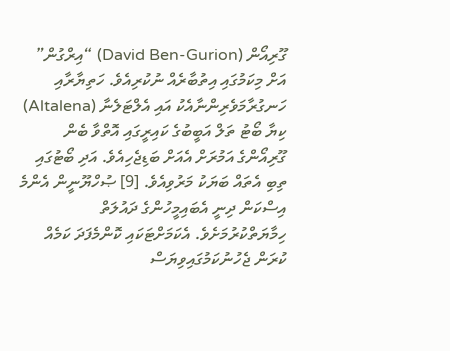ގޫރިއޯން (David Ben-Gurion) “އިރްގުން” އަށް މިކަމުގައި އިތުބާރެއް ނުކުރިއެވެ. ހަތިޔާރާއި ހަނގުރާމަވެރިންނާއެކު އައި އެލްޓަލެނާ (Altalena) ކިޔާ ބޯޓު ތަލް އަބީބުގެ ކައިރީގައި އޮތްވާ ބެން ގޫރިއޯންގެ އަމުރަށް އެއަށް ބަޑިޖެހިއެވެ. އަދި ބޯޓުގައި ތިބި އެތައް ބަޔަކު މަރުވިއެވެ. [9] ޞުހްޔޫނީން އެންމެ އިސްކަން ދިނީ އެބައިމީހުންގެ ދައުލަތް ހިމާޔަތްކުރުމަށެވެ. އެކަމަށްޓަކައި ކޮންމެފަދަ ކަމެއް ކުރަން ޖެހުނުކަމުގައިވިޔަސް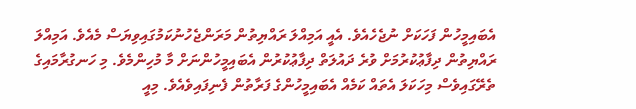އެބައިމީހުން ފަހަކަށް ނުޖެހެއެވެ. އެއީ އަމިއްލަ ރައްޔިތުން މަރަންޖެހުނުކަމުގައިވިޔަސް މެއެވެ. އަމިއްލަ ރައްޔިތުން ދިފާޢުކުރުމަށް ވުރެ ދައުލަތް ދިފާޢުކުރުން އެބައިމީހުންނަށް މާ މުހިންމެވެ. މި ހަނގުރާމައިގެ ތެރޭގައިވެސް މިހަކަލަ އެތައް ކަމެއް އެބައިމީހުންގެ ފަރާތުން ފެނިފައިވެއެވެ. މިއީ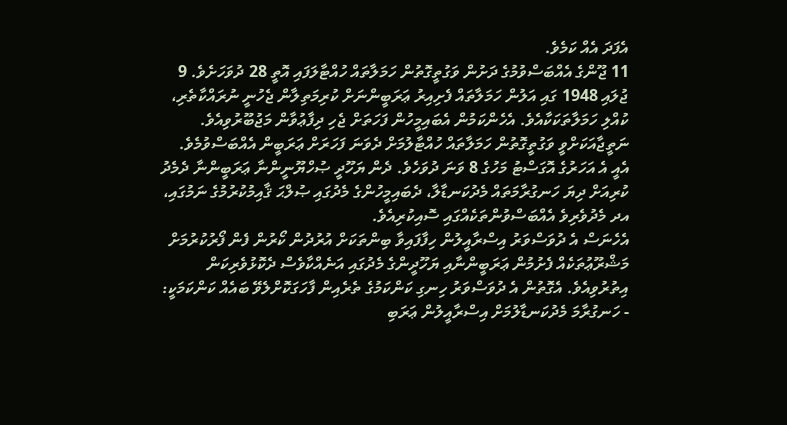އެފަދަ އެއް ކަމެވެ.
11 ޖޫންގެ އެއްބަސްވުމުގެ ދަށުން ވަގުތީގޮތުން ހަމަލާތައް ހުއްޓާލަފައި އޮތީ 28 ދުވަހަށެވެ. 9 ޖުލައި 1948 ގައި އަލުން ހަމަލާތައް ފެށިއިރު ޢަރަބީންނަށް ކުރިމަތިލާން ޖެހުނީ ނުރައްކާތެރި، ކުއްލި ހަމަލާތަކަކާއެވެ. އެހެންކަމުން އެބައިމީހުން ފަހަތަށް ޖެހި ދިފާޢުވާން މަޖުބޫރުވިއެވެ. ނަތީޖާއަކަށްވީ ވަގުތީގޮތުން ހަމަލާތައް ހުއްޓާލުމަށް ދެވަނަ ފަހަރަށް ޢަރަބީން އެއްބަސްވުމެވެ. އެއީ އެ އަހަރުގެ އޮގަސްޓު މަހުގެ 8 ވަނަ ދުވަހެވެ. ދެން ޔަހޫދީ ޞުހްޔޫނީންނާ ޢަރަބީންނާ ދެމެދު ކުރިއަށް ދިޔަ ހަނގުރާމަތައް މެދުކަނޑާލާ، ދެބައިމީހުންގެ މެދުގައި ޞުލްޙަ ޤާއިމުކުރުމުގެ ނަމުގައި، އދ މެދުވެރިވެ އެއްބަސްވުންތަކެއްގައި ސޮއިކުރިއެވެ.
އެހެނަސް އެ ދުވަސްވަރު އިސްރާއީލުން ހިފާފައިވާ ބިންތަކަށް އުރުދުން ކޯރުން ފެން ފޯރުކުރުމަށް މަޝްރޫޢުތަކެއް ފެށުމުން ޢަރަބީންނާއި ޔަހޫދީންގެ މެދުގައި އަނެއްކާވެސް ދެކޮޅުވެރިކަން އިތުރުވިއެވެ. އެގޮތުން އެ ދުވަސްވަރު ހިނގި ކަންކަމުގެ ތެރެއިން ފާހަގަކޮށްލެވޭ ބައެއް ކަންކަމަކީ:
- ހަނގުރާމަ މެދުކަނޑާލުމަށް އިސްރާއީލުން ޢަރަބި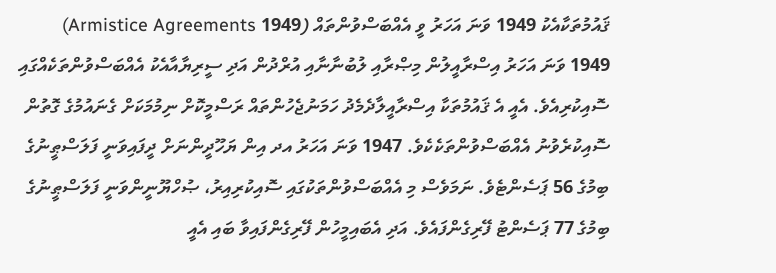ޤައުމުތަކާއެކު 1949 ވަނަ އަހަރު ވީ އެއްބަސްވުންތައް (1949 Armistice Agreements)
1949 ވަނަ އަހަރު އިސްރާއީލުން މިޞްރާއި ލުބުނާނާއި އުރްދުން އަދި ސީރިޔާއާއެކު އެއްބަސްވުންތަކެއްގައި ސޮއިކުރިއެވެ. އެއީ އެ ޤައުމުތަކާ އިސްރާއީލާދެމެދު ހަމަނުޖެހުންތައް ރަސްމީކޮށް ނިމުމަކަށް ގެނައުމުގެ ގޮތުން ސޮއިކުރެވުނު އެއްބަސްވުންތަކެކެވެ. 1947 ވަނަ އަހަރު އދ އިން ޔަހޫދީންނަށް ދީފައިވަނީ ފަލަސްޠީނުގެ ބިމުގެ 56 ޕަސެންޓެވެ. ނަމަވެސް މި އެއްބަސްވުންތަކުގައި ސޮއިކުރިއިރު، ޞުހްޔޫނީންވަނީ ފަލަސްޠީނުގެ ބިމުގެ 77 ޕަސެންޓު ފޭރިގެންފައެވެ. އަދި އެބައިމީހުން ފޭރިގެންފައިވާ ބައި އެއީ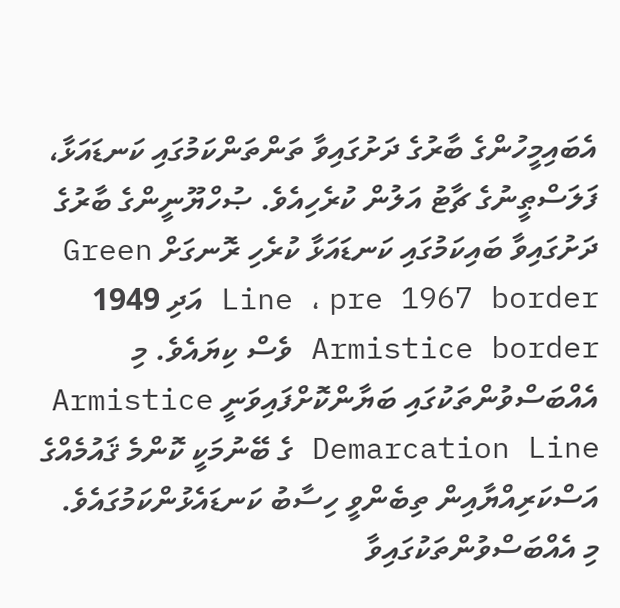އެބައިމީހުންގެ ބާރުގެ ދަށުގައިވާ ތަންތަންކަމުގައި ކަނޑައަޅާ، ފަލަސްޠީނުގެ ޗާޓު އަލުން ކުރެހިއެވެ. ޞުހްޔޫނީންގެ ބާރުގެ ދަށުގައިވާ ބައިކަމުގައި ކަނޑައަޅާ ކުރެހި ރޮނގަށް Green Line ، pre 1967 border އަދި 1949 Armistice border ވެސް ކިޔައެވެ. މި އެއްބަސްވުންތަކުގައި ބަޔާންކޮށްފައިވަނީ Armistice Demarcation Line ގެ ބޭނުމަކީ ކޮންމެ ޤައުމެއްގެ އަސްކަރިއްޔާއިން ތިބެންވީ ހިސާބު ކަނޑައެޅުންކަމުގައެވެ.
މި އެއްބަސްވުންތަކުގައިވާ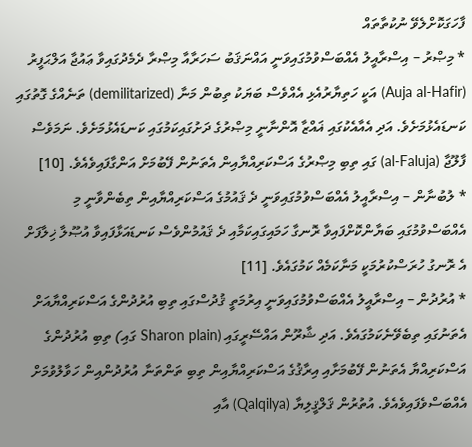ފާހަގަކޮށްލެވޭ ނުކުތާތައް
* މިޞްރު – އިސްރާއީލު އެއްބަސްވުމުގައިވަނީ އައްނަޤަބު ސަހަރާއާ މިޞްރާ ދެމެދުގައިވާ ޢައުޖާ އަލްޙަފީރު (Auja al-Hafir) އަކީ ހަތިޔާރުއެޅި އެއްވެސް ބަޔަކު ތިބުން މަނާ (demilitarized) ތަނެއްގެ ގޮތުގައި ކަނޑައެޅުމަށެވެ. އަދި އެއާއެކުގައި ޣައްޒާ އޮންނާނީ މިޞްރުގެ ދަށުގައިކަމުގައި ކަނޑައެޅުމަށެވެ. ނަމަވެސް ފާލޫޖާ (al-Faluja) ގައި ތިބި މިޞްރުގެ އަސްކަރިއްޔާއިން އެތަނުން ފޭބުމަށް އަންގާފައިވެއެވެ. [10]
* ލުބުނާން – އިސްރާއީލު އެއްބަސްވުމުގައިވަނީ ދެ ޤައުމުގެ އަސްކަރިއްޔާއިން ތިބެންވާނީ މި އެއްބަސްވުމުގައި ބަޔާންކޮށްފައިވާ ރޮނގާ ހަމައިގައިކަމާއި ދެ ޤައުމުންވެސް ކަނޑައަޅާފައިވާ އުޞޫލާ ޚިލާފަށް އެ ރޮނގު ހުރަސްކުރުމަކީ މަނާކަމެއް ކަމުގައެވެ. [11]
* އުރުދުން – އިސްރާއީލު އެއްބަސްވުމުގައިވަނީ އިރުމަތީ ޤުދުސްގައި ތިބި އުރުދުންގެ އަސްކަރިއްޔާއަށް އެތަނުގައި ތިބެވޭނެކަމުގައެވެ. އަދި ޝާރޫން އައްސޭރީގައި (Sharon plain ގައި) ތިބި އުރުދުންގެ އަސްކަރިއްޔާ އެތަނުން ފޭބުމަށާއި އިރާޤުގެ އަސްކަރިއްޔާއިން ތިބި ތަންތަނާ އުރުދުންއިން ހަވާލުވުމަށް އެއްބަސްވެފައިވެއެވެ. އުތުރުން ޤަލްޤީލިޔާ (Qalqilya) އާއި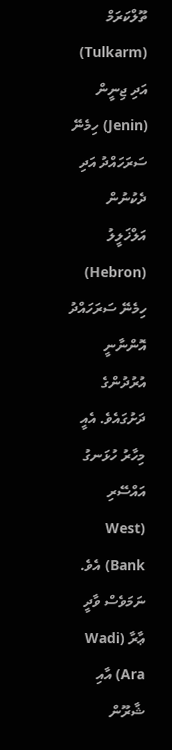ތޫލްކަރަމް (Tulkarm) އަދި ޖިނީން (Jenin) ހިމެނޭ ސަރަހައްދު އަދި ދެކުނުން އަލްޚަލީލު (Hebron) ހިމެނޭ ސަރަހައްދު އޮންނާނީ އުރުދުންގެ ދަށުގައެވެ. އެއީ މިހާރު ހުޅަނގު އައްސޭރި (West Bank) އެވެ. ނަމަވެސް ވާދީ ޢާރާ (Wadi Ara) އާއި ޝާރޫން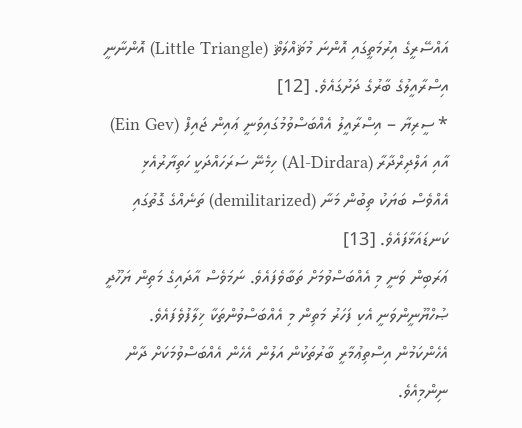އައްސޭރީގެ އިރުމަތީގައި އޮންނަ މުޘައްލަޘް (Little Triangle) އޮންނާނީ އިސްރާއީލުގެ ބާރުގެ ދަށުގައެވެ. [12]
* ސީރިޔާ – އިސްރާއީލު އެއްބަސްވުމުގައިވަނީ ޢައިން ޖައިފް (Ein Gev) އާއި އަލްދިރްދާރާ (Al-Dirdara) ހިމެނޭ ސަރަހައްދަކީ ހަތިޔާރުއެޅި އެއްވެސް ބަޔަކު ތިބުން މަނާ (demilitarized) ތަނެއްގެ ގޮތުގައި ކަނޑައަޅާފައެވެ. [13]
ޢަރަބިން ވަނީ މި އެއްބަސްވުމަށް ތަބާވެފައެވެ. ނަމަވެސް އާދައިގެ މަތިން ޔަހޫދީ ޞުހްޔޫނީންވަނީ އެކި ފަހަރު މަތިން މި އެއްބަސްވުންތަކާ ޚިލާފުވެފައެވެ. އެހެންކަމުން އިސްތިޢުމާރީ ބާރުތަކުން އަލުން އެހެން އެއްބަސްވުމަކަށް ދާން ނިންމިއެވެ.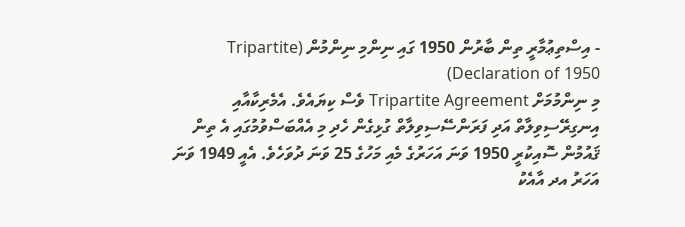- އިސްތިޢުމާރީ ތިން ބާރުން 1950 ގައި ނިންމި ނިންމުން (Tripartite Declaration of 1950)
މި ނިންމުމަށް Tripartite Agreement ވެސް ކިޔައެވެ. އެމެރިކާއާއި އިނގިރޭސިވިލާތް އަދި ފަރަންސޭސިވިލާތް ގުޅިގެން ހެދި މި އެއްބަސްވުމުގައި އެ ތިން ޤައުމުން ސޮއިކުރީ 1950 ވަނަ އަހަރުގެ މެއި މަހުގެ 25 ވަނަ ދުވަހެވެ. އެއީ 1949 ވަނަ އަހަރު އދ އާއެކު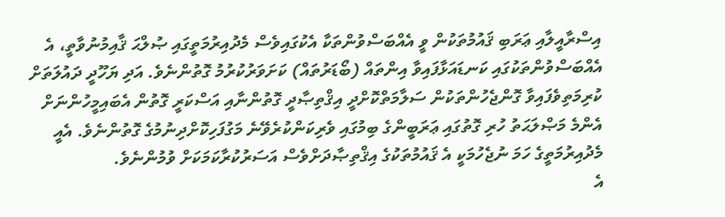އިސްރާއީލާއި ޢަރަބި ޤައުމުތަކުން ވީ އެއްބަސްވުންތަކާ އެކުގައިވެސް މެދުއިރުމަތީގައި ޞުލްޙަ ޤާއިމުނުވާތީ، އެ އެއްބަސްވުންތަކުގައި ކަނޑައަޅާފައިވާ އިންތައް (ބޯޑަރުތައް) ކަށަވަރުކުރުމު ގޮތުންނެވެ. އަދި ޔަހޫދީ ދައުލަތަށް ކުރިމަތިވެފައިވާ ގޮންޖެހުންތަކުން ސަލާމަތްކޮށްދީ އިޤްތިޞާދީ ގޮތުންނާއި އަސްކަރީ ގޮތުން އެބައިމީހުންނަށް އެންމެ މަޞްލަޙަތު ހުރި ގޮތުގައި ޢަރަބީންގެ ބިމުގައި ވެރިކަންކުރެވޭނެ މަގުފަހިކޮށްދިނުމުގެ ގޮތުންނެވެ. އެއީ މެދުއިރުމަތީގެ ހަމަ ނުޖެހުމަކީ އެ ޤައުމުތަކުގެ އިޤްތިޞާދަށްވެސް އަސަރުކުރާކަމަކަށް ވުމުންނެވެ.
އެ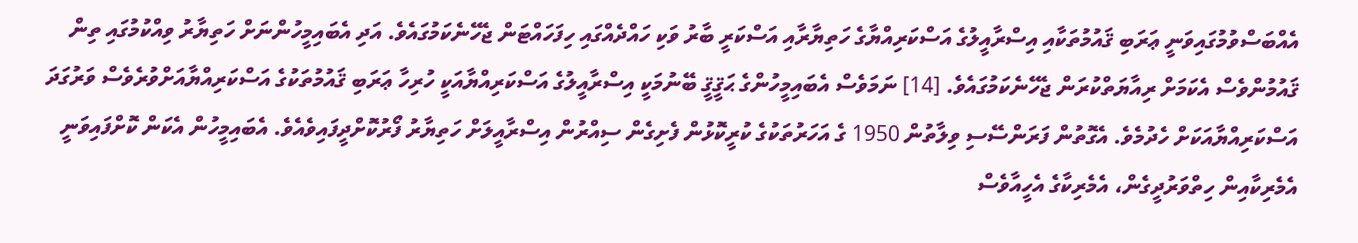އެއްބަސްވުމުގައިވަނީ ޢަރަބި ޤައުމުތަކާއި އިސްރާއީލުގެ އަސްކަރިއްޔާގެ ހަތިޔާރާއި އަސްކަރީ ބާރު ވަކި ހައްދެއްގައި ހިފަހައްޓަން ޖެހޭނެކަމުގައެވެ. އަދި އެބައިމީހުންނަށް ހަތިޔާރު ވިއްކުމުގައި ތިން ޤައުމުންވެސް އެކަމަށް ރިއާޔަތްކުރަން ޖެހޭނެކަމުގައެވެ. [14] ނަމަވެސް އެބައިމީހުންގެ ޙަޤީޤީ ބޭނުމަކީ އިސްރާއީލުގެ އަސްކަރިއްޔާއަކީ ހުރިހާ ޢަރަބި ޤައުމުތަކުގެ އަސްކަރިއްޔާއަށްވުރެވެސް ވަރުގަދަ އަސްކަރިއްޔާއަކަށް ހެދުމެވެ. އެގޮތުން ފަރަންސޭސި ވިލާތުން 1950 ގެ އަހަރުތަކުގެ ކުރީކޮޅުން ފެށިގެން ސިއްރުން އިސްރާއީލަށް ހަތިޔާރު ފޯރުކޮށްދީފައިވެއެވެ. އެބައިމީހުން އެކަން ކޮށްފައިވަނީ އެމެރިކާއިން ހިތްވަރުދީގެން، އެމެރިކާގެ އެހީއާވެސް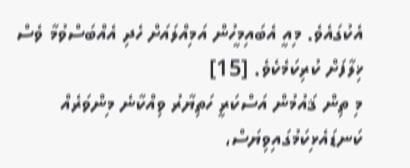އެކުގައެވެ. މިއީ އެބައިމީހުން އަމިއްލައަށް ހެދި އެއްބަސްވުމާ ވެސް ޚިލާފަށް ކުރިކަމެކެވެ. [15]
މި ތިން ޤައުމުން އަސްކަރީ ހަތިޔާރު ވިއްކާނެ މިންވަރެއް ކަނޑައެޅިކަމުގައިވިޔަސް،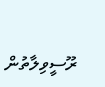ރޫސީވިލާތުން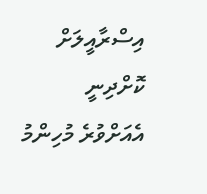އިސްރާއީލަށް ކޮށްދިނީ އެއަށްވުރެ މުހިންމު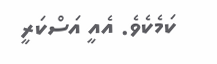ކަމެކެވެ. އެއީ އަސްކަރީ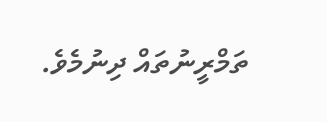ތަމްރީނުތައް ދިނުމެވެ.